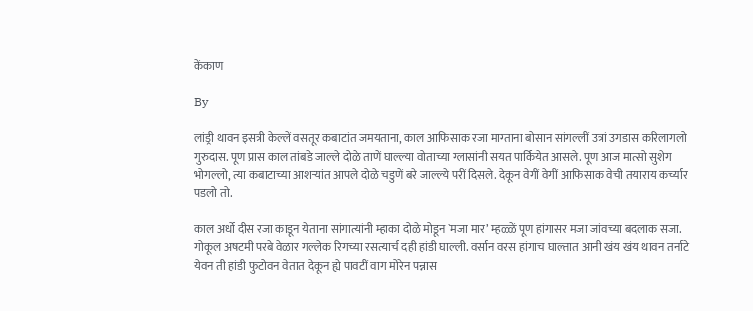केंकाण

By

लांड्री थावन इसत्री केल्लें वसतूर कबाटांत जमयताना, काल आफिसाक रजा माग्ताना बोसान सांगल्लीं उत्रां उगडास करिलागलो गुरुदास. पूण प्रास काल तांबडे जाल्ले दोळे ताणें घाल्ल्या वोताच्या ग्लासांनी सयत पार्कियेत आसले. पूण आज मात्सो सुशेग भोगल्लो, त्या कबाटाच्या आशऱ्यांत आपले दोळे चडुणें बरे जाल्ल्ये परीं दिसले. देकून वेगीं वेगीं आफिसाक वेची तयाराय कर्च्यार पडलो तो.

काल अर्धो दीस रजा काडून येताना सांगात्यांनी म्हाका दोळे मोडून `मजा मार’ म्हळ्ळें पूण हांगासर मजा जांवच्या बदलाक सजा. गोकूल अषटमी परबे वेळार गल्लेक रिगच्या रसत्यार्च दही हांडी घाल्ली. वर्सान वरस हांगाच घाल्तात आनी खंय खंय थावन तर्नाटे येवन ती हांडी फुटोवन वेतात देकून ह्ये पावटीं वाग मोरेन पन्नास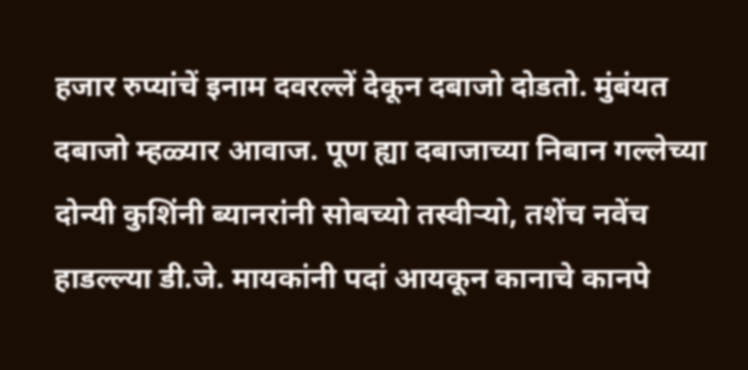हजार रुप्यांचें इनाम दवरल्लें देकून दबाजो दोडतो. मुंबंयत दबाजो म्हळ्यार आवाज. पूण ह्या दबाजाच्या निबान गल्लेच्या दोन्यी कुशिंनी ब्यानरांनी सोबच्यो तस्वीऱ्यो, तशेंच नवेंच हाडल्ल्या डी.जे. मायकांनी पदां आयकून कानाचे कानपे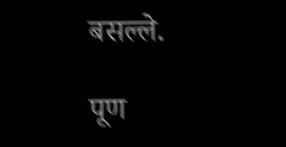बसल्ले.

पूण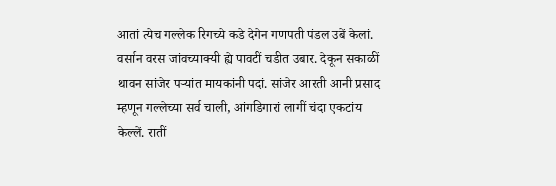आतां त्येच गल्लेक रिगच्ये कडे देगेन गणपती पंडल उबें केलां. वर्सान वरस जांवच्याक्यी ह्ये पावटीं चडीत उबार. देकून सकाळीं थावन सांजेर पऱ्यांत मायकांनी पदां. सांजेर आरती आनी प्रसाद म्हणून गल्लेच्या सर्व चाली, आंगडिगारां लागीं चंदा एकटांय केल्लें. रातीं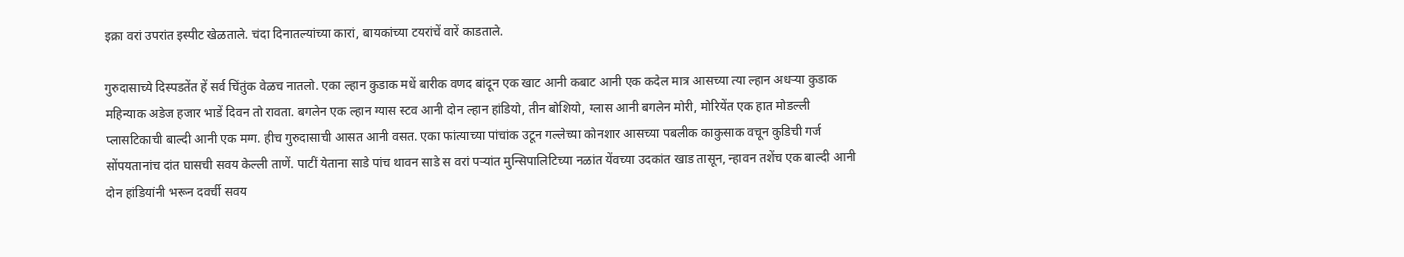इक्रा वरां उपरांत इस्पीट खेळताले. चंदा दिनातल्यांच्या कारां, बायकांच्या टयरांचें वारें काडताले.

गुरुदासाच्ये दिस्पडतेंत हें सर्व चिंतुंक वेळच नातलो. एका ल्हान कुडाक मधें बारीक वणद बांदून एक खाट आनी कबाट आनी एक कदेल मात्र आसच्या त्या ल्हान अधऱ्या कुडाक महिन्याक अडेज हजार भाडें दिवन तो रावता. बगलेन एक ल्हान ग्यास स्टव आनी दोन ल्हान हांडियो, तीन बोशियो, ग्लास आनी बगलेन मोरी, मोरियेंत एक हात मोडल्ली प्लासटिकाची बाल्दी आनी एक मग्ग. हीच गुरुदासाची आसत आनी वसत. एका फांत्याच्या पांचांक उटून गल्लेच्या कोनशार आसच्या पबलीक काकुसाक वचून कुडिची गर्ज सोंपयतानांच दांत घासची सवय केल्ली ताणें. पाटीं येताना साडे पांच थावन साडे स वरां पऱ्यांत मुन्सिपालिटिच्या नळांत येंवच्या उदकांत खाड तासून, न्हावन तशेंच एक बाल्दी आनी दोन हांडियांनी भरून दवर्ची सवय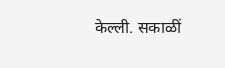केल्ली. सकाळीं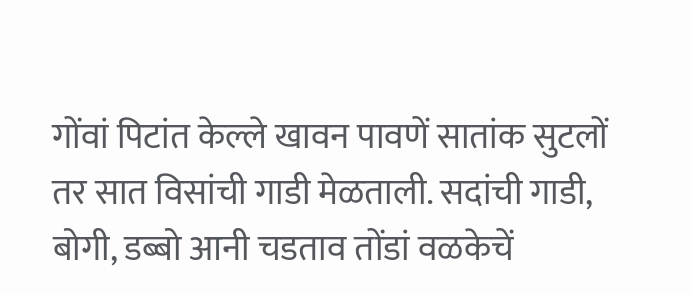गोंवां पिटांत केल्ले खावन पावणें सातांक सुटलों तर सात विसांची गाडी मेळताली. सदांची गाडी, बोगी, डब्बो आनी चडताव तोंडां वळकेचें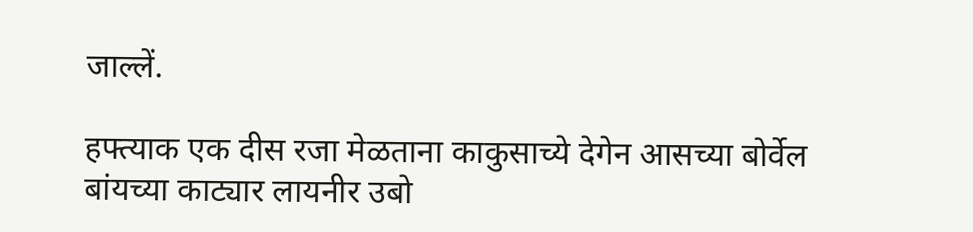जाल्लें.

हफ्त्याक एक दीस रजा मेळताना काकुसाच्ये देगेन आसच्या बोर्वेल बांयच्या काट्यार लायनीर उबो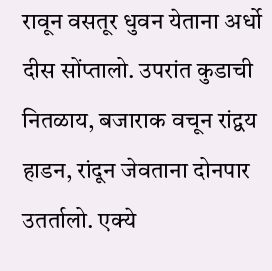रावून वसतूर धुवन येताना अर्धो दीस सोंप्तालो. उपरांत कुडाची नितळाय, बजाराक वचून रांद्वय हाडन, रांदून जेवताना दोनपार उतर्तालो. एक्ये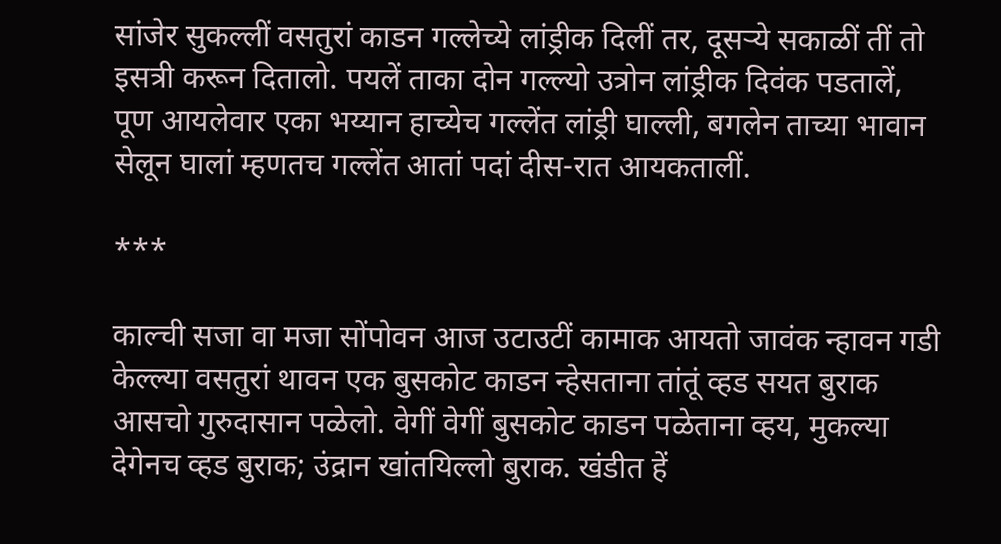सांजेर सुकल्लीं वसतुरां काडन गल्लेच्ये लांड्रीक दिलीं तर, दूसऱ्ये सकाळीं तीं तो इसत्री करून दितालो. पयलें ताका दोन गल्ल्यो उत्रोन लांड्रीक दिवंक पडतालें, पूण आयलेवार एका भय्यान हाच्येच गल्लेंत लांड्री घाल्ली, बगलेन ताच्या भावान सेलून घालां म्हणतच गल्लेंत आतां पदां दीस-रात आयकतालीं.

***

काल्ची सजा वा मजा सोंपोवन आज उटाउटीं कामाक आयतो जावंक न्हावन गडी केल्ल्या वसतुरां थावन एक बुसकोट काडन न्हेसताना तांतूं व्हड सयत बुराक आसचो गुरुदासान पळेलो. वेगीं वेगीं बुसकोट काडन पळेताना व्हय, मुकल्या देगेनच व्हड बुराक; उंद्रान खांतयिल्लो बुराक. खंडीत हें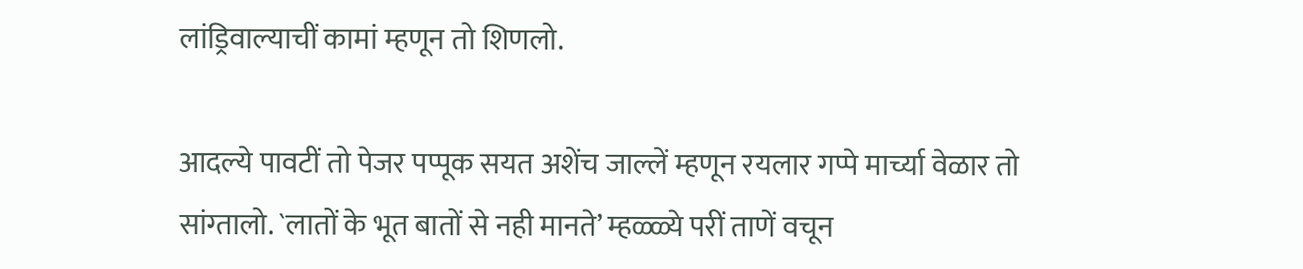लांड्रिवाल्याचीं कामां म्हणून तो शिणलो.

आदल्ये पावटीं तो पेजर पप्पूक सयत अशेंच जाल्लें म्हणून रयलार गप्पे मार्च्या वेळार तो सांग्तालो. `लातों के भूत बातों से नही मानते’ म्हळ्ळ्ये परीं ताणें वचून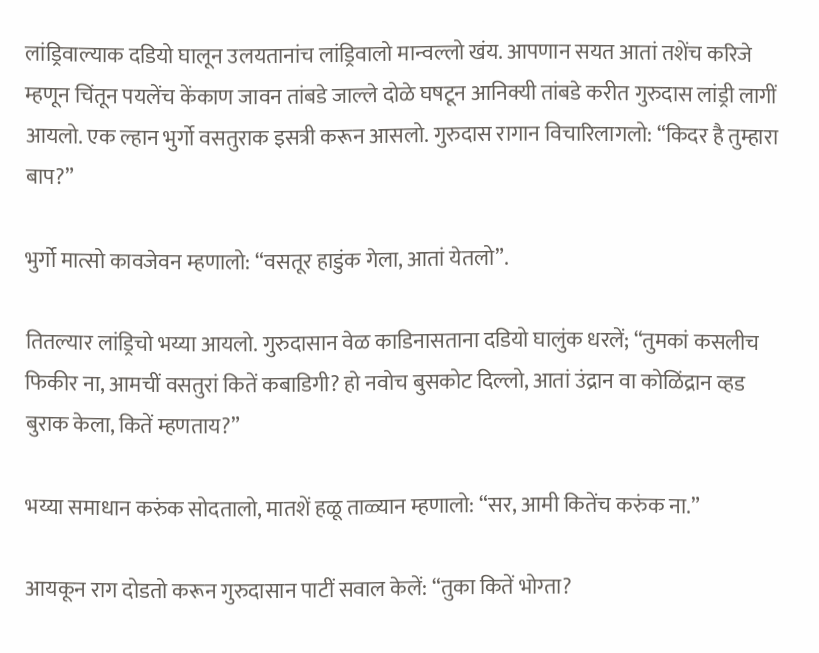लांड्रिवाल्याक दडियो घालून उलयतानांच लांड्रिवालो मान्वल्लो खंय. आपणान सयत आतां तशेंच करिजे म्हणून चिंतून पयलेंच केंकाण जावन तांबडे जाल्ले दोळे घषटून आनिक्यी तांबडे करीत गुरुदास लांड्री लागीं आयलो. एक ल्हान भुर्गो वसतुराक इसत्री करून आसलो. गुरुदास रागान विचारिलागलो: “किदर है तुम्हारा बाप?”

भुर्गो मात्सो कावजेवन म्हणालो: “वसतूर हाडुंक गेला, आतां येतलो”.

तितल्यार लांड्रिचो भय्या आयलो. गुरुदासान वेळ काडिनासताना दडियो घालुंक धरलें; “तुमकां कसलीच फिकीर ना, आमचीं वसतुरां कितें कबाडिगी? हो नवोच बुसकोट दिल्लो, आतां उंद्रान वा कोळिंद्रान व्हड बुराक केला, कितें म्हणताय?”

भय्या समाधान करुंक सोदतालो, मातशें हळू ताळ्यान म्हणालो: “सर, आमी कितेंच करुंक ना.”

आयकून राग दोडतो करून गुरुदासान पाटीं सवाल केलें: “तुका कितें भोग्ता?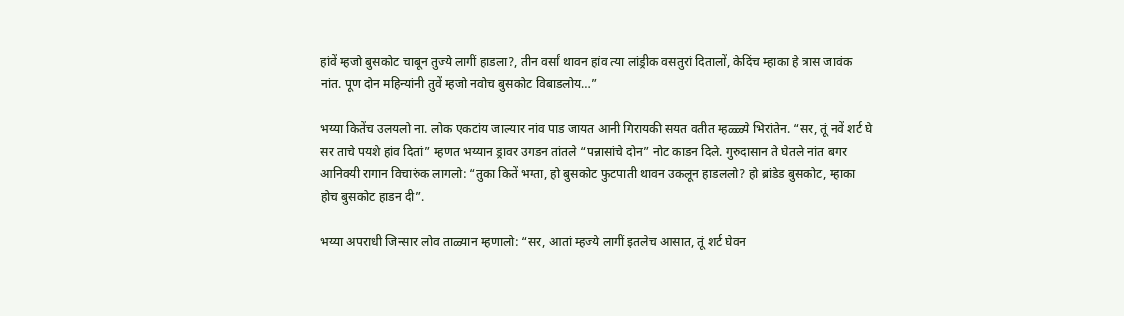हांवें म्हजो बुसकोट चाबून तुज्ये लागीं हाडला?, तीन वर्सां थावन हांव त्या लांड्रीक वसतुरां दितालों, केदिंच म्हाका हे त्रास जावंक नांत. पूण दोन महिन्यांनी तुवें म्हजो नवोच बुसकोट विबाडलोय…”

भय्या कितेंच उलयलो ना. लोक एकटांय जाल्यार नांव पाड जायत आनी गिरायकी सयत वतीत म्हळ्ळ्ये भिरांतेन. “सर, तूं नवें शर्ट घे सर ताचे पयशे हांव दितां” म्हणत भय्यान ड्रावर उगडन तांतले “पन्नासांचे दोन” नोट काडन दिले. गुरुदासान ते घेतले नांत बगर आनिक्यी रागान विचारुंक लागलो: “तुका कितें भग्ता, हो बुसकोट फुटपाती थावन उकलून हाडललो? हो ब्रांडेड बुसकोट, म्हाका होच बुसकोट हाडन दी”.

भय्या अपराधी जिन्सार लोव ताळ्यान म्हणालो: “सर, आतां म्हज्ये लागीं इतलेच आसात, तूं शर्ट घेवन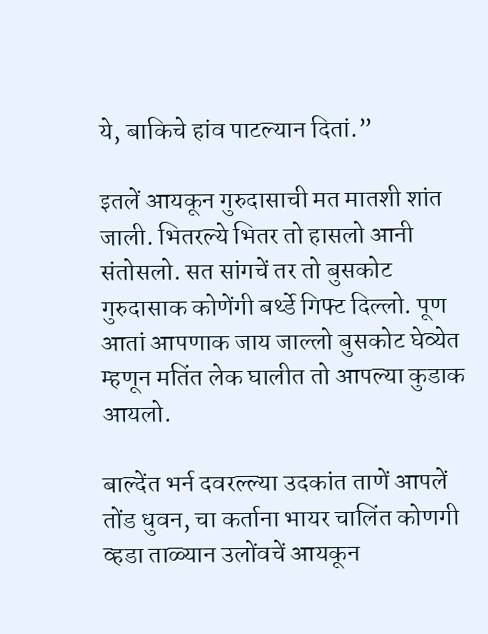ये, बाकिचे हांव पाटल्यान दितां.”

इतलें आयकून गुरुदासाची मत मातशी शांत जाली. भितरल्ये भितर तो हासलो आनी संतोसलो. सत सांगचें तर तो बुसकोट गुरुदासाक कोणेंगी बर्थ्डे गिफ्ट दिल्लो. पूण आतां आपणाक जाय जाल्लो बुसकोट घेव्येत म्हणून मतिंत लेक घालीत तो आपल्या कुडाक आयलो.

बाल्देंत भर्न दवरल्ल्या उदकांत ताणें आपलें तोंड धुवन, चा कर्ताना भायर चालिंत कोणगी व्हडा ताळ्यान उलोंवचें आयकून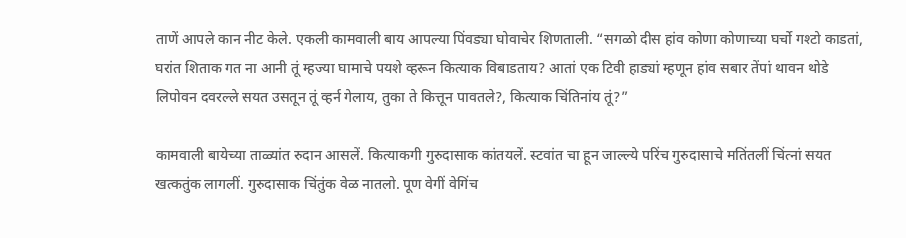ताणें आपले कान नीट केले. एकली कामवाली बाय आपल्या पिंवड्या घोवाचेर शिणताली. “सगळो दीस हांव कोणा कोणाच्या घर्चो गश्टो काडतां, घरांत शिताक गत ना आनी तूं म्हज्या घामाचे पयशे व्हरून कित्याक विबाडताय? आतां एक टिवी हाड्यां म्हणून हांव सबार तेंपां थावन थोडे लिपोवन दवरल्ले सयत उसतून तूं व्हर्न गेलाय, तुका ते कित्तून पावतले?, कित्याक चिंतिनांय तूं?”

कामवाली बायेच्या ताळ्यांत रुदान आसलें. कित्याकगी गुरुदासाक कांतयलें. स्टवांत चा हून जाल्ल्ये परिंच गुरुदासाचे मतिंतलीं चिंत्नां सयत खत्कतुंक लागलीं. गुरुदासाक चिंतुंक वेळ नातलो. पूण वेगीं वेगिंच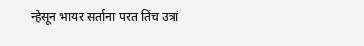न्हेसून भायर सर्ताना परत तिंच उत्रां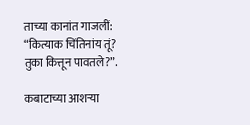ताच्या कानांत गाजलीं: “कित्याक चिंतिनांय तूं? तुका कित्तून पावतले?”.

कबाटाच्या आशऱ्या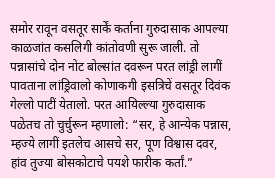समोर रावून वसतूर सार्कें कर्ताना गुरुदासाक आपल्या काळजांत कसलिगी कांतोवणी सुरू जाली. तो पन्नासांचे दोन नोट बोल्सांत दवरून परत लांड्री लागीं पावताना लांड्रिवालो कोणाकगी इसत्रिचें वसतूर दिवंक गेल्लो पाटीं येतालो. परत आयिल्ल्या गुरुदासाक पळेतच तो चुर्चुरून म्हणालो: “सर, हे आन्येक पन्नास, म्हज्ये लागीं इतलेच आसचे सर, पूण विश्वास दवर, हांव तुज्या बोसकोटाचे पयशे फारीक कर्तां.”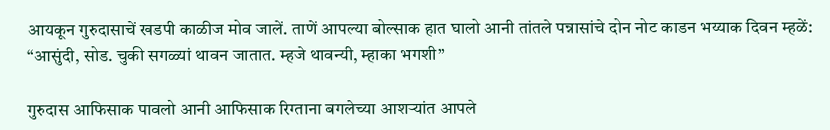आयकून गुरुदासाचें खडपी काळीज मोव जालें. ताणें आपल्या बोल्साक हात घालो आनी तांतले पन्नासांचे दोन नोट काडन भय्याक दिवन म्हळें: “आसुंदी, सोड. चुकी सगळ्यां थावन जातात. म्हजे थावन्यी, म्हाका भगशी”

गुरुदास आफिसाक पावलो आनी आफिसाक रिग्ताना बगलेच्या आशऱ्यांत आपले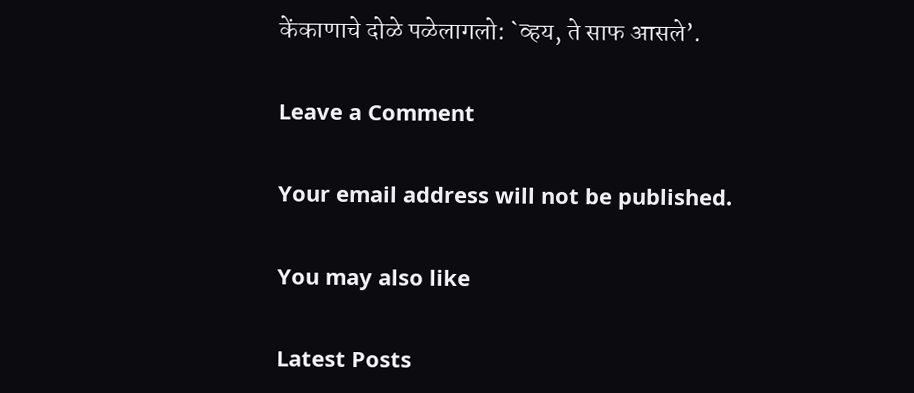केंकाणाचे दोळे पळेलागलो: `व्हय, ते साफ आसले’.

Leave a Comment

Your email address will not be published.

You may also like

Latest Posts